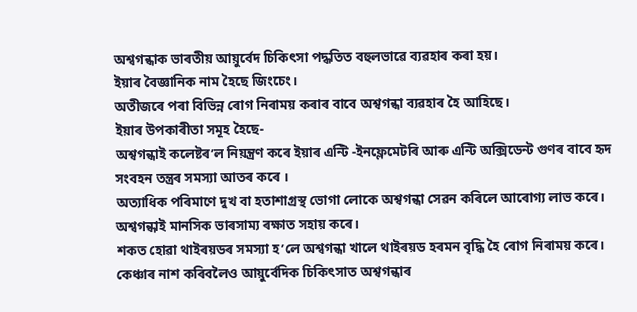অশ্বগন্ধাক ভাৰতীয় আয়ুৰ্বেদ চিকিৎসা পদ্ধতিত বহুলভাৱে ব্যৱহাৰ কৰা হয়।
ইয়াৰ বৈজ্ঞানিক নাম হৈছে জিংচেং।
অতীজৰে পৰা বিভিন্ন ৰোগ নিৰাময় কৰাৰ বাবে অশ্বগন্ধা ব্যৱহাৰ হৈ আহিছে।
ইয়াৰ উপকাৰীতা সমূহ হৈছে-
অশ্বগন্ধাই কলেষ্টৰ’ল নিয়ন্ত্ৰণ কৰে ইয়াৰ এন্টি -ইনফ্লেমেটৰি আৰু এন্টি অক্সিডেন্ট গুণৰ বাবে হৃদ সংবহন তন্ত্ৰৰ সমস্যা আতৰ কৰে ।
অত্যাধিক পৰিমাণে দুখ বা হতাশাগ্ৰস্থ ভোগা লোকে অশ্বগন্ধা সেৱন কৰিলে আৰোগ্য লাভ কৰে।
অশ্বগন্ধাই মানসিক ভাৰসাম্য ৰক্ষাত সহায় কৰে।
শকত হোৱা থাইৰয়ডৰ সমস্যা হ’লে অশ্বগন্ধা খালে থাইৰয়ড হৰমন বৃদ্ধি হৈ ৰোগ নিৰাময় কৰে।
কেঞ্চাৰ নাশ কৰিবলৈও আয়ুৰ্বেদিক চিকিৎসাত অশ্বগন্ধাৰ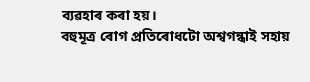ব্যৱহাৰ কৰা হয়।
বহুমূত্ৰ ৰোগ প্ৰতিৰোধটো অশ্বগন্ধাই সহায়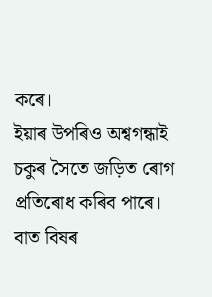কৰে।
ইয়াৰ উপৰিও অশ্বগন্ধাই চকুৰ সৈতে জড়িত ৰোগ প্ৰতিৰোধ কৰিব পাৰে।
বাত বিষৰ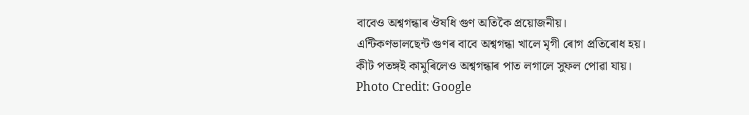বাবেও অশ্বগন্ধাৰ ঔষধি গুণ অতিকৈ প্রয়োজনীয়।
এন্টিকণভালছেন্ট গুণৰ বাবে অশ্বগন্ধা খালে মৃগী ৰোগ প্ৰতিৰোধ হয়।
কীট পতঙ্গই কামুৰিলেও অশ্বগন্ধাৰ পাত লগালে সুফল পোৱা যায়।
Photo Credit: Google